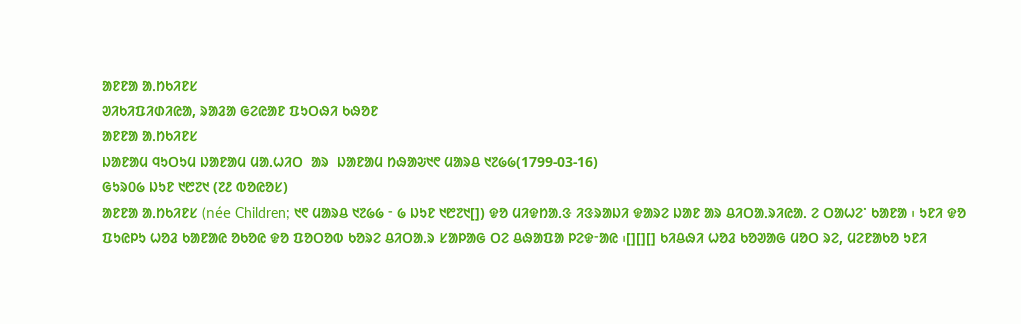ᱟᱱᱱᱟ ᱟᱹᱴᱠᱤᱱᱥ
ᱣᱤᱠᱤᱯᱤᱰᱤᱭᱟ, ᱨᱟᱲᱟ ᱜᱮᱭᱟᱱ ᱯᱩᱛᱷᱤ ᱠᱷᱚᱱ
ᱟᱱᱱᱟ ᱟᱹᱴᱠᱤᱱᱥ
ᱡᱟᱱᱟᱢ ᱧᱩᱛᱩᱢ ᱡᱟᱱᱟᱢ ᱢᱟᱹᱦᱤᱛ  ᱟᱨ  ᱡᱟᱱᱟᱢ ᱴᱷᱟᱶ᱑᱖ ᱢᱟᱨᱪ ᱑᱗᱙᱙(1799-03-16)
ᱜᱩᱨ᱐᱙ ᱡᱩᱱ ᱑᱘᱗᱑ (᱗᱒ ᱵᱚᱭᱚᱥ)
ᱟᱱᱱᱟ ᱟᱹᱴᱠᱤᱱᱥ (née Children; ᱑᱖ ᱢᱟᱨᱪ ᱑᱗᱙᱙ ᱼ ᱙ ᱡᱩᱱ ᱑᱘᱗᱑[]) ᱫᱚ ᱢᱤᱫᱴᱟᱹᱝ ᱤᱝᱨᱟᱡᱤ ᱫᱟᱨᱮ ᱡᱟᱱ ᱟᱨ ᱪᱤᱛᱟᱹᱨᱤᱭᱟᱹ ᱮ ᱛᱟᱦᱮᱸ ᱠᱟᱱᱟ ᱾ ᱩᱱᱤ ᱫᱚ ᱯᱩᱭᱞᱩ ᱦᱚᱲ ᱠᱟᱱᱟᱭ ᱚᱠᱚᱭ ᱫᱚ ᱯᱚᱛᱚᱵ ᱠᱚᱨᱮ ᱪᱤᱛᱟᱹᱨ ᱥᱟᱞᱟᱜ ᱛᱮ ᱪᱷᱟᱯᱟ ᱞᱮᱫᱼᱟᱭ ᱾[][][] ᱠᱤᱪᱷᱤ ᱦᱚᱲ ᱠᱚᱣᱟᱜ ᱢᱚᱛ ᱨᱮ, ᱢᱮᱱᱟᱠᱚ ᱩᱱᱤ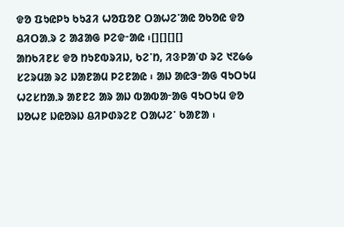ᱫᱚ ᱯᱩᱭᱞᱩ ᱠᱩᱲᱤ ᱦᱚᱯᱚᱱ ᱛᱟᱦᱮᱸᱟᱭ ᱚᱠᱚᱭ ᱫᱚ ᱪᱤᱛᱟᱹᱨ ᱮ ᱟᱲᱟᱜ ᱞᱮᱫᱼᱟᱭ ᱾[][][][]
ᱟᱴᱠᱤᱱᱥ ᱫᱚ ᱴᱩᱱᱵᱨᱤᱡ, ᱠᱮᱸᱴ, ᱤᱝᱞᱟᱸᱰ ᱨᱮ ᱑᱗᱙᱙ ᱥᱮᱨᱢᱟ ᱨᱮ ᱡᱟᱱᱟᱢ ᱞᱮᱱᱟᱭ ᱾ ᱟᱡ ᱟᱭᱳᱼᱟᱜ ᱧᱩᱛᱩᱢ ᱦᱮᱥᱴᱟᱹᱨ ᱟᱱᱱᱮ ᱟᱨ ᱟᱡ ᱵᱟᱵᱟᱼᱟᱜ ᱧᱩᱛᱩᱢ ᱫᱚ ᱡᱚᱦᱱ ᱡᱭᱚᱨᱡ ᱪᱤᱞᱰᱨᱮᱱ ᱛᱟᱦᱮᱸ ᱠᱟᱱᱟ ᱾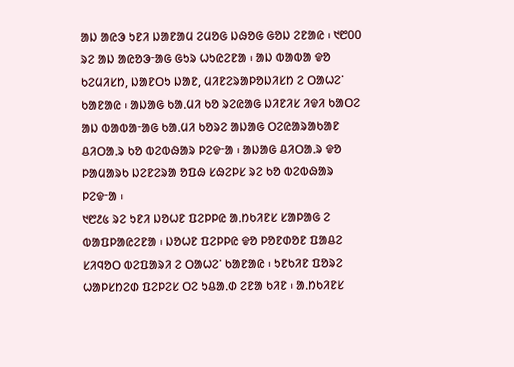ᱟᱡ ᱟᱭᱳ ᱩᱱᱤ ᱡᱟᱱᱟᱢ ᱮᱢᱚᱜ ᱡᱷᱚᱜ ᱜᱚᱡ ᱮᱱᱟᱭ ᱾ ᱑᱘᱐᱐ ᱨᱮ ᱟᱡ ᱟᱭᱚᱳᱼᱟᱜ ᱜᱩᱨ ᱦᱩᱭᱮᱱᱟ ᱾ ᱟᱡ ᱵᱟᱵᱟ ᱫᱚ ᱠᱮᱢᱤᱥᱴ, ᱡᱟᱱᱛᱩ ᱡᱟᱱ, ᱢᱤᱱᱮᱨᱟᱞᱚᱡᱤᱥᱴ ᱮ ᱛᱟᱦᱮᱸ ᱠᱟᱱᱟᱭ ᱾ ᱟᱡᱟᱜ ᱠᱟᱹᱢᱤ ᱠᱚ ᱨᱮᱭᱟᱜ ᱡᱤᱱᱤᱥ ᱤᱫᱤ ᱠᱟᱛᱮ ᱟᱡ ᱵᱟᱵᱟᱼᱟᱜ ᱠᱟᱹᱢᱤ ᱠᱚᱨᱮ ᱟᱡᱟᱜ ᱛᱮᱭᱟᱨᱟᱠᱟᱱ ᱪᱤᱛᱟᱹᱨ ᱠᱚ ᱵᱮᱵᱷᱟᱨ ᱞᱮᱫᱼᱟ ᱾ ᱟᱡᱟᱜ ᱪᱤᱛᱟᱹᱨ ᱫᱚ ᱞᱟᱢᱟᱨᱠ ᱡᱮᱱᱮᱨᱟ ᱚᱯᱷ ᱥᱷᱮᱞᱥ ᱨᱮ ᱠᱚ ᱵᱮᱵᱷᱟᱨ ᱞᱮᱫᱼᱟ ᱾
᱑᱘᱒᱕ ᱨᱮ ᱩᱱᱤ ᱡᱚᱦᱱ ᱯᱮᱞᱞᱭ ᱟᱹᱴᱠᱤᱱᱥ ᱥᱟᱞᱟᱜ ᱮ ᱵᱟᱯᱞᱟᱭᱮᱱᱟ ᱾ ᱡᱚᱦᱱ ᱯᱮᱞᱞᱭ ᱫᱚ ᱞᱚᱱᱰᱚᱱ ᱯᱟᱪᱮ ᱥᱤᱧᱚᱛ ᱵᱮᱯᱟᱨᱤ ᱮ ᱛᱟᱦᱮᱸ ᱠᱟᱱᱟᱭ ᱾ ᱩᱱᱠᱤᱱ ᱯᱚᱨᱮ ᱦᱟᱞᱥᱴᱮᱰ ᱯᱮᱞᱮᱥ ᱛᱮ ᱩᱪᱟᱹᱰ ᱮᱱᱟ ᱠᱤᱱ ᱾ ᱟᱹᱴᱠᱤᱱᱥ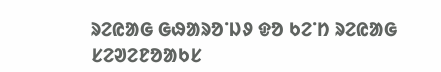ᱨᱮᱭᱟᱜ ᱜᱷᱟᱨᱚᱸᱡᱽ ᱫᱚ ᱠᱮᱸᱴ ᱨᱮᱭᱟᱜ ᱥᱮᱣᱮᱱᱚᱟᱠᱥ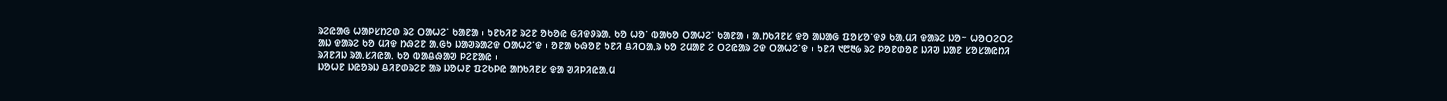ᱨᱮᱭᱟᱜ ᱦᱟᱞᱥᱴᱮᱰ ᱨᱮ ᱛᱟᱦᱮᱸ ᱠᱟᱱᱟ ᱾ ᱩᱱᱠᱤᱱ ᱨᱮᱱ ᱚᱠᱚᱭ ᱜᱤᱫᱽᱨᱟᱹ ᱠᱚ ᱦᱚᱸ ᱵᱟᱠᱚ ᱛᱟᱦᱮᱸ ᱠᱟᱱᱟ ᱾ ᱟᱹᱴᱠᱤᱱᱥ ᱫᱚ ᱟᱡᱟᱜ ᱯᱚᱥᱚᱸᱫᱽ ᱠᱟᱹᱢᱤ ᱫᱟᱨᱮ ᱡᱚᱻ ᱦᱚᱛᱮᱛᱮ ᱟᱡ ᱫᱟᱨᱮ ᱠᱚ ᱢᱤᱫ ᱴᱷᱮᱱ ᱟᱹᱜᱩ ᱡᱟᱣᱨᱟᱮᱫ ᱛᱟᱦᱮᱸᱫ ᱾ ᱚᱱᱟ ᱠᱷᱚᱱ ᱩᱱᱤ ᱪᱤᱛᱟᱹᱨ ᱠᱚ ᱮᱢᱟᱱ ᱮ ᱛᱮᱭᱟᱨ ᱮᱫ ᱛᱟᱦᱮᱸᱫ ᱾ ᱩᱱᱤ ᱑᱘᱓᱙ ᱨᱮ ᱞᱚᱱᱰᱚᱱ ᱡᱤᱣ ᱡᱟᱱ ᱥᱚᱥᱟᱭᱴᱤ ᱨᱤᱱᱤᱡ ᱨᱟᱹᱥᱤᱭᱟᱹ ᱠᱚ ᱵᱟᱪᱷᱟᱣ ᱞᱮᱱᱟᱭ ᱾
ᱡᱚᱦᱱ ᱡᱭᱚᱨᱡ ᱪᱤᱱᱰᱨᱮᱱ ᱟᱨ ᱡᱚᱦᱱ ᱯᱮᱠᱞᱭ ᱟᱴᱠᱤᱱᱥ ᱫᱟ ᱣᱤᱞᱤᱭᱟᱹᱢ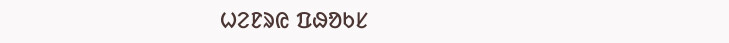ᱦᱮᱱᱨᱭ ᱯᱷᱚᱠᱥ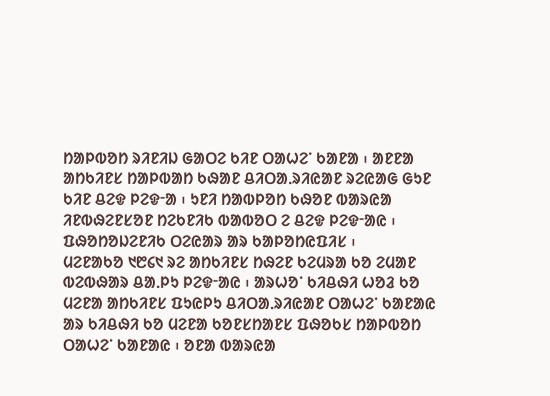ᱴᱟᱞᱵᱚᱴ ᱨᱤᱱᱤᱡ ᱜᱟᱛᱮ ᱠᱤᱱ ᱛᱟᱦᱮᱸ ᱠᱟᱱᱟ ᱾ ᱟᱱᱱᱟ ᱟᱴᱠᱤᱱᱥ ᱴᱟᱞᱵᱟᱴ ᱠᱷᱟᱱ ᱪᱤᱛᱟᱹᱨᱤᱭᱟᱱ ᱨᱮᱭᱟᱜ ᱜᱩᱱ ᱠᱤᱱ ᱪᱮᱫ ᱞᱮᱫᱼᱟ ᱾ ᱩᱱᱤ ᱴᱟᱵᱞᱚᱴ ᱠᱷᱚᱱ ᱵᱟᱨᱭᱟ ᱤᱱᱵᱷᱮᱱᱥᱚᱱ ᱴᱮᱠᱱᱤᱠ ᱵᱟᱵᱚᱛ ᱮ ᱪᱮᱫ ᱞᱮᱫᱼᱟᱭ ᱾ ᱯᱷᱚᱴᱚᱡᱮᱱᱤᱠ ᱛᱮᱭᱟᱨ ᱟᱨ ᱠᱟᱞᱚᱴᱭᱯᱤᱥ ᱾
ᱢᱮᱱᱟᱠᱚ ᱑᱘᱔᱑ ᱨᱮ ᱟᱴᱠᱤᱱᱥ ᱴᱷᱮᱱ ᱠᱮᱢᱨᱟ ᱠᱚ ᱮᱢᱟᱱ ᱵᱮᱵᱷᱟᱨ ᱪᱟᱹᱞᱩ ᱞᱮᱫᱼᱟᱭ ᱾ ᱟᱨᱦᱚᱸ ᱠᱤᱪᱷᱤ ᱦᱚᱲ ᱠᱚ ᱢᱮᱱᱟ ᱟᱴᱠᱤᱱᱥ ᱯᱩᱭᱞᱩ ᱪᱤᱛᱟᱹᱨᱤᱭᱟᱱ ᱛᱟᱦᱮᱸ ᱠᱟᱱᱟᱭ ᱟᱨ ᱠᱤᱪᱷᱤ ᱠᱚ ᱢᱮᱱᱟ ᱠᱚᱱᱥᱴᱟᱱᱥ ᱯᱷᱚᱠᱥ ᱴᱟᱞᱵᱚᱴ ᱛᱟᱦᱮᱸ ᱠᱟᱱᱟᱭ ᱾ ᱚᱱᱟ ᱵᱟᱨᱭᱟ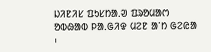ᱡᱤᱱᱤᱥ ᱯᱩᱥᱴᱟᱹᱣ ᱯᱨᱚᱢᱟᱬ ᱚᱵᱷᱟᱵ ᱞᱟᱹᱜᱤᱫ ᱢᱮᱱ ᱟᱸᱴ ᱜᱮᱭᱟ ᱾